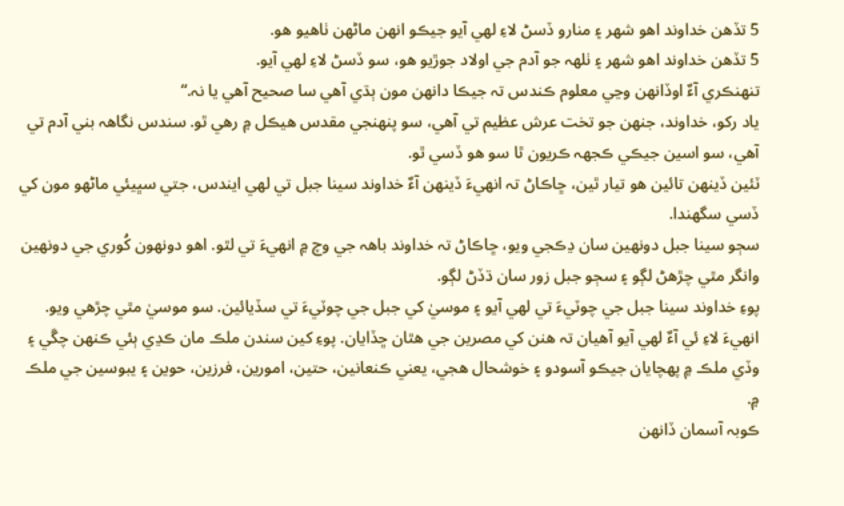5 تڏهن خداوند اهو شهر ۽ منارو ڏسڻ لاءِ لهي آيو جيڪو انهن ماڻهن ٺاهيو هو.
5 تڏهن خداوند اهو شهر ۽ ٺلهہ جو آدم جي اولاد جوڙيو هو، سو ڏسڻ لاءِ لهي آيو.
تنهنڪري آءٌ اوڏانهن وڃي معلوم ڪندس تہ جيڪا دانهن مون ٻڌي آهي سا صحيح آهي يا نہ.“
ياد رکو، خداوند، جنهن جو تخت عرش عظيم تي آهي، سو پنهنجي مقدس هيڪل ۾ رهي ٿو. سندس نگاهہ بني آدم تي آهي، سو اسين جيڪي ڪجھہ ڪريون ٿا سو هو ڏسي ٿو.
ٽئين ڏينهن تائين هو تيار ٿين، ڇاڪاڻ تہ انهيءَ ڏينهن آءٌ خداوند سينا جبل تي لهي ايندس، جتي سڀيئي ماڻهو مون کي ڏسي سگھندا.
سڄو سينا جبل دونهين سان ڍڪجي ويو، ڇاڪاڻ تہ خداوند باهہ جي وچ ۾ انهيءَ تي لٿو. اهو دونهون کُوري جي دونهين وانگر مٿي چڙهڻ لڳو ۽ سڄو جبل زور سان ڌڏڻ لڳو.
پوءِ خداوند سينا جبل جي چوٽيءَ تي لهي آيو ۽ موسيٰ کي جبل جي چوٽيءَ تي سڏيائين. سو موسيٰ مٿي چڙهي ويو.
انهيءَ لاءِ ئي آءٌ لهي آيو آهيان تہ هنن کي مصرين جي هٿان ڇڏايان. پوءِ کين سندن ملڪ مان ڪڍي ٻئي ڪنهن چڱي ۽ وڏي ملڪ ۾ پهچايان جيڪو آسودو ۽ خوشحال هجي، يعني ڪنعانين، حتين، امورين، فرزين، حوين ۽ يبوسين جي ملڪ ۾.
ڪوبہ آسمان ڏانهن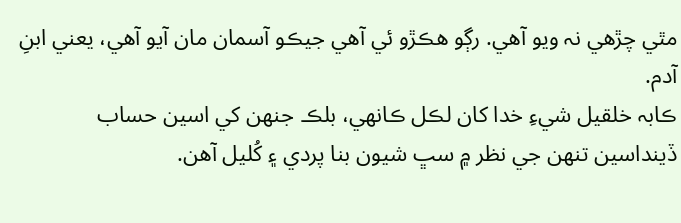مٿي چڙهي نہ ويو آهي. رڳو هڪڙو ئي آهي جيڪو آسمان مان آيو آهي، يعني ابنِ آدم.
ڪابہ خلقيل شيءِ خدا کان لڪل ڪانهي، بلڪ جنهن کي اسين حساب ڏينداسين تنهن جي نظر ۾ سڀ شيون بنا پردي ۽ کُليل آهن.